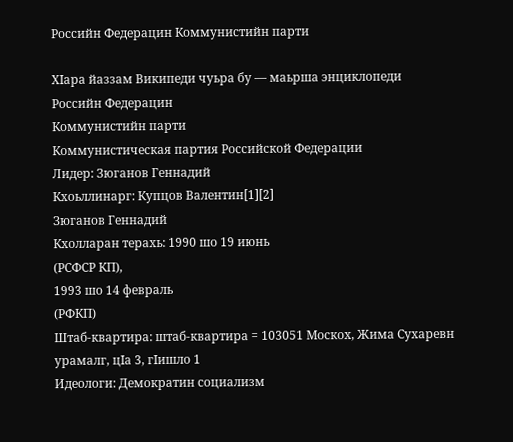Российн Федерацин Коммунистийн парти

ХӀара йаззам Википеди чуьра бу — маьрша энциклопеди
Российн Федерацин
Коммунистийн парти
Коммунистическая партия Российской Федерации
Лидер: Зюганов Геннадий
Кхоьллинарг: Купцов Валентин[1][2]
Зюганов Геннадий
Кхолларан терахь: 1990 шо 19 июнь
(РСФСР КП),
1993 шо 14 февраль
(РФКП)
Штаб-квартира: штаб-квартира = 103051 Москох, Жима Сухаревн урамалг, цӀа 3, гӀишло 1
Идеологи: Демократин социализм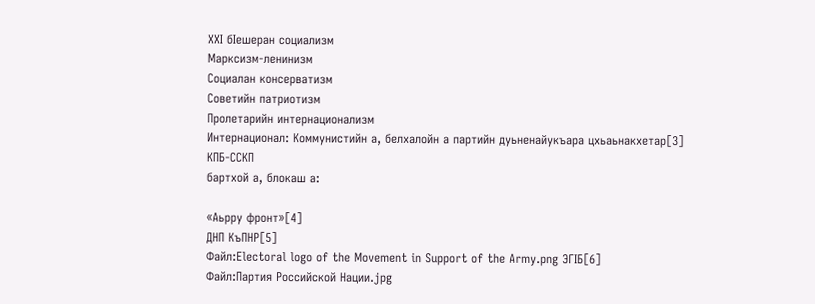XXI бӀешеран социализм
Марксизм-ленинизм
Социалан консерватизм
Советийн патриотизм
Пролетарийн интернационализм
Интернационал: Коммунистийн а, белхалойн а партийн дуьненайукъара цхьаьнакхетар[3]
КПБ-ССКП
бартхой а, блокаш а:

«Аьрру фронт»[4]
ДНП КъПНР[5]
Файл:Electoral logo of the Movement in Support of the Army.png ЭГӀБ[6]
Файл:Партия Российской Нации.jpg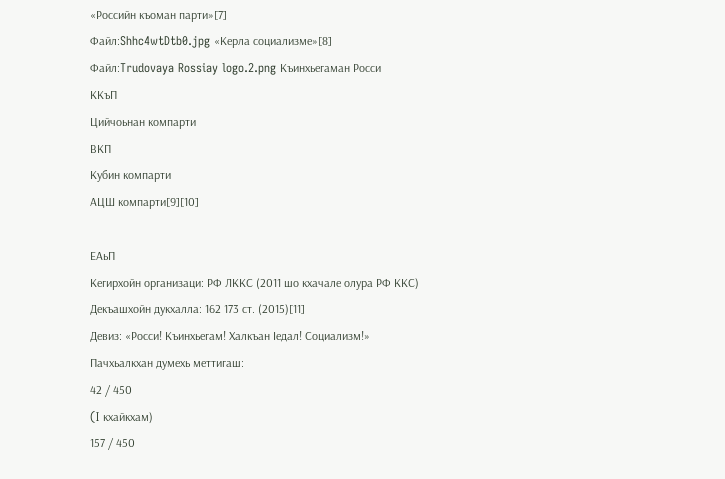«Российн къоман парти»[7]
Файл:Shhc4wtDtb0.jpg «Керла социализме»[8]
Файл:Trudovaya Rossiay logo.2.png Къинхьегаман Росси
ККъП
Цийчоьнан компарти
ВКП
Кубин компарти
АЦШ компарти[9][10]

ЕАьП
Кегирхойн организаци: РФ ЛККС (2011 шо кхачале олура РФ ККС)
Декъашхойн дукхалла: 162 173 ст. (2015)[11]
Девиз: «Росси! Къинхьегам! Халкъан Ӏедал! Социализм!»
Пачхьалкхан думехь меттигаш:
42 / 450
(I кхайкхам)
157 / 450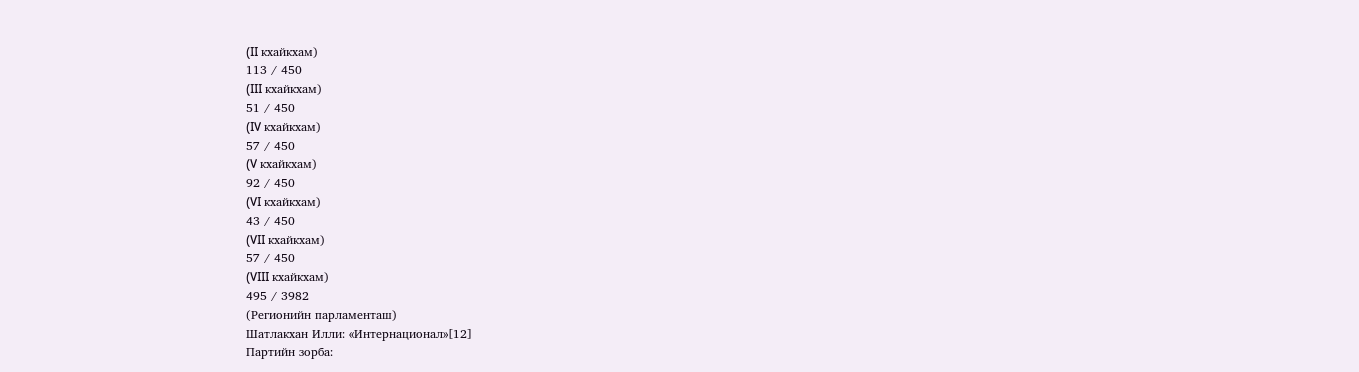(II кхайкхам)
113 / 450
(III кхайкхам)
51 / 450
(IV кхайкхам)
57 / 450
(V кхайкхам)
92 / 450
(VI кхайкхам)
43 / 450
(VII кхайкхам)
57 / 450
(VIII кхайкхам)
495 / 3982
(Регионийн парламенташ)
Шатлакхан Илли: «Интернационал»[12]
Партийн зорба: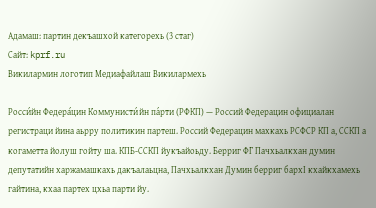Адамаш: партин декъашхой категорехь (3 стаг)
Сайт: kprf.ru
Викилармин логотип Медиафайлаш Викилармехь

Росси́йн Федера́цин Коммунисти́йн па́рти (РФКП) — Россий Федерацин официалан регистраци йина аьрру политикин партеш. Россий Федерацин махкахь РСФСР КП а, ССКП а когаметта йолуш гойту ша. КПБ-ССКП йукъайоьду. Берриг ФГ Пачхьалкхан думин депутатийн харжамашкахь дакъалаьцна, Пачхьалкхан Думин берриг бархӀ кхайкхамехь гайтина, кхаа партех цхьа парти йу.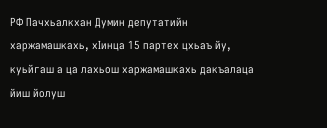РФ Пачхьалкхан Думин депутатийн харжамашкахь, хӀинца 15 партех цхьаъ йу, куьйгаш а ца лахьош харжамашкахь дакъалаца йиш йолуш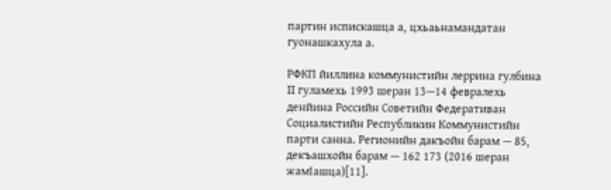партин испискашца а, цхьаьнамандатан гуонашкахула а.

РФКП йиллина коммунистийн леррина гулбина II гуламехь 1993 шеран 13—14 февралехь денйина Российн Советийн Федеративан Социалистийн Республикин Коммунистийн парти санна. Регионийн дакъойн барам — 85, декъашхойн барам — 162 173 (2016 шеран жамӀашца)[11].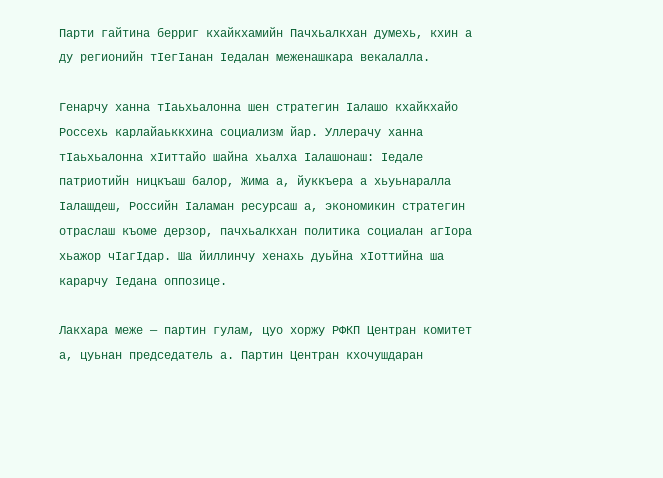Парти гайтина берриг кхайкхамийн Пачхьалкхан думехь, кхин а ду регионийн тӀегӀанан Ӏедалан меженашкара векалалла.

Генарчу ханна тӀаьхьалонна шен стратегин Ӏалашо кхайкхайо Россехь карлайаьккхина социализм йар. Уллерачу ханна тӀаьхьалонна хӀиттайо шайна хьалха Ӏалашонаш: Ӏедале патриотийн ницкъаш балор, Жима а, йуккъера а хьуьнаралла Ӏалашдеш, Российн Ӏаламан ресурсаш а, экономикин стратегин отраслаш къоме дерзор, пачхьалкхан политика социалан агӀора хьажор чӀагӀдар. Ша йиллинчу хенахь дуьйна хӀоттийна ша карарчу Ӏедана оппозице.

Лакхара меже — партин гулам, цуо хоржу РФКП Центран комитет а, цуьнан председатель а. Партин Центран кхочушдаран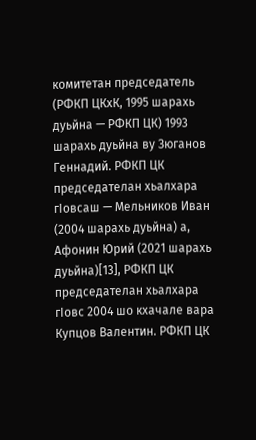комитетан председатель (РФКП ЦКхК, 1995 шарахь дуьйна — РФКП ЦК) 1993 шарахь дуьйна ву Зюганов Геннадий. РФКП ЦК председателан хьалхара гӀовсаш — Мельников Иван (2004 шарахь дуьйна) а, Афонин Юрий (2021 шарахь дуьйна)[13], РФКП ЦК председателан хьалхара гӀовс 2004 шо кхачале вара Купцов Валентин. РФКП ЦК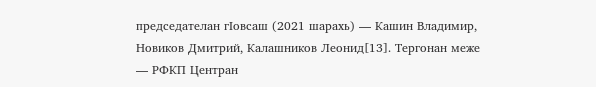председателан гӀовсаш (2021 шарахь) — Кашин Владимир, Новиков Дмитрий, Калашников Леонид[13]. Тергонан меже — РФКП Центран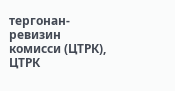тергонан-ревизин комисси (ЦТРК), ЦТРК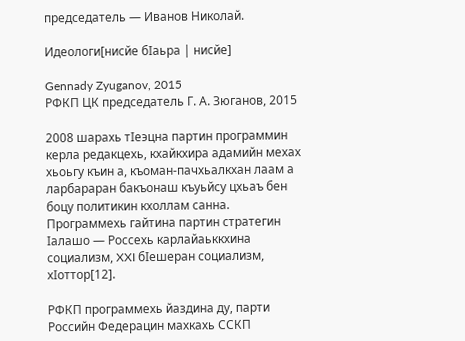председатель — Иванов Николай.

Идеологи[нисйе бӀаьра | нисйе]

Gennady Zyuganov, 2015
РФКП ЦК председатель Г. А. Зюганов, 2015

2008 шарахь тӀеэцна партин программин керла редакцехь, кхайкхира адамийн мехах хьоьгу къин а, къоман-пачхьалкхан лаам а ларбараран бакъонаш къуьйсу цхьаъ бен боцу политикин кхоллам санна. Программехь гайтина партин стратегин Ӏалашо — Россехь карлайаьккхина социализм, XXI бӀешеран социализм, хӀоттор[12].

РФКП программехь йаздина ду, парти Российн Федерацин махкахь ССКП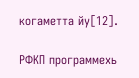когаметта йу[12].

РФКП программехь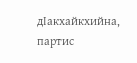дӀакхайкхийна, партис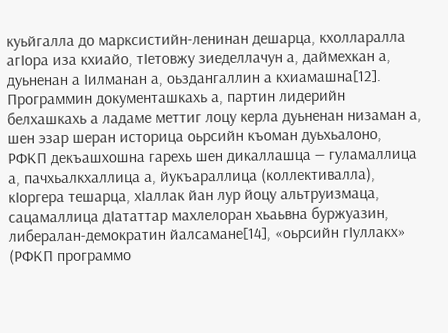куьйгалла до марксистийн-ленинан дешарца, кхолларалла агӀора иза кхиайо, тӀетовжу зиеделлачун а, даймехкан а, дуьненан а Ӏилманан а, оьздангаллин а кхиамашна[12]. Программин документашкахь а, партин лидерийн белхашкахь а ладаме меттиг лоцу керла дуьненан низаман а, шен эзар шеран историца оьрсийн къоман дуьхьалоно, РФКП декъашхошна гарехь шен дикаллашца — гуламаллица а, пачхьалкхаллица а, йукъараллица (коллективалла), кӀоргера тешарца, хӀаллак йан лур йоцу альтруизмаца, сацамаллица дӀататтар махлелоран хьаьвна буржуазин, либералан-демократин йалсамане[14], «оьрсийн гӀуллакх» (РФКП программо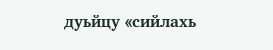дуьйцу «сийлахь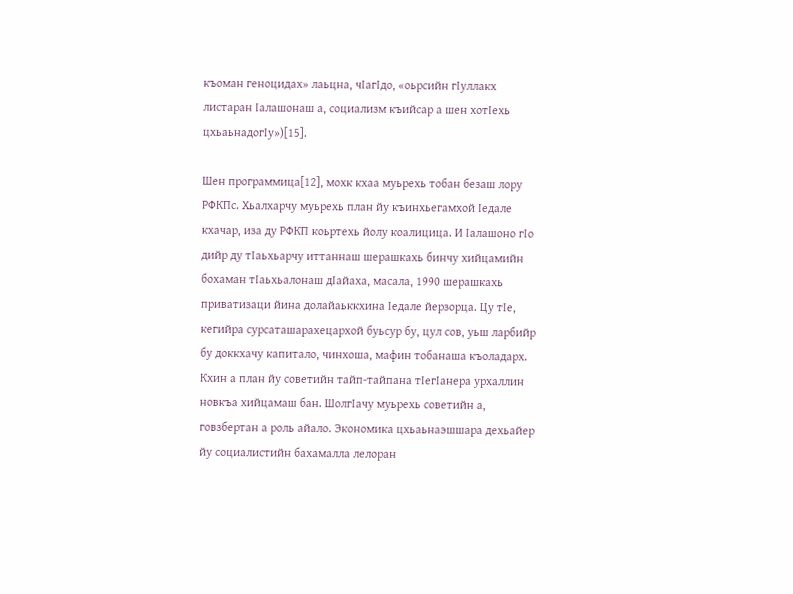къоман геноцидах» лаьцна, чӀагӀдо, «оьрсийн гӀуллакх листаран Ӏалашонаш а, социализм къийсар а шен хотӀехь цхьаьнадогӀу»)[15].

Шен программица[12], мохк кхаа муьрехь тобан безаш лору РФКПс. Хьалхарчу муьрехь план йу къинхьегамхой Ӏедале кхачар, иза ду РФКП коьртехь йолу коалицица. И Ӏалашоно гӀо дийр ду тӀаьхьарчу иттаннаш шерашкахь бинчу хийцамийн бохаман тӀаьхьалонаш дӀайаха, масала, 1990 шерашкахь приватизаци йина долайаьккхина Ӏедале йерзорца. Цу тӀе, кегийра сурсаташарахецархой буьсур бу, цул сов, уьш ларбийр бу доккхачу капитало, чинхоша, мафин тобанаша къоладарх. Кхин а план йу советийн тайп-тайпана тӀегӀанера урхаллин новкъа хийцамаш бан. ШолгӀачу муьрехь советийн а, говзбертан а роль айало. Экономика цхьаьнаэшшара дехьайер йу социалистийн бахамалла лелоран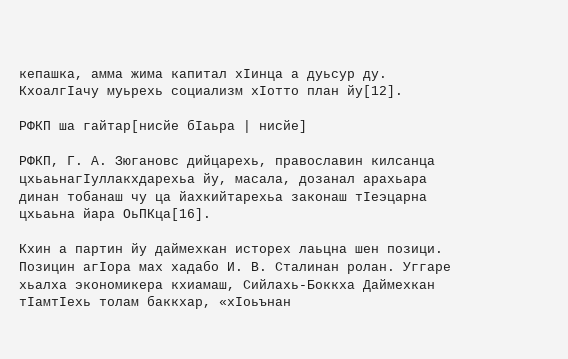кепашка, амма жима капитал хӀинца а дуьсур ду. КхоалгӀачу муьрехь социализм хӀотто план йу[12].

РФКП ша гайтар[нисйе бӀаьра | нисйе]

РФКП, Г. А. Зюгановс дийцарехь, православин килсанца цхьаьнагӀуллакхдарехьа йу, масала, дозанал арахьара динан тобанаш чу ца йахкийтарехьа законаш тӀеэцарна цхьаьна йара ОьПКца[16].

Кхин а партин йу даймехкан исторех лаьцна шен позици. Позицин агӀора мах хадабо И. В. Сталинан ролан. Уггаре хьалха экономикера кхиамаш, Сийлахь-Боккха Даймехкан тӀамтӀехь толам баккхар, «хӀоьънан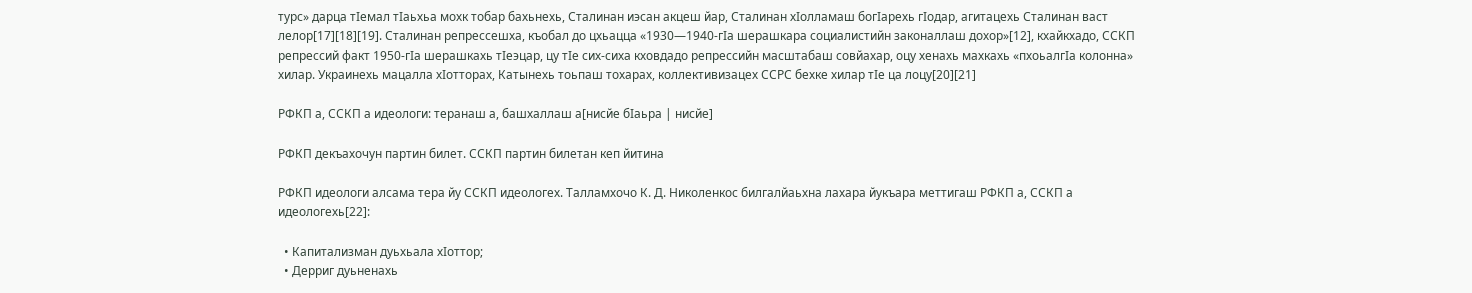турс» дарца тӀемал тӀаьхьа мохк тобар бахьнехь, Сталинан иэсан акцеш йар, Сталинан хӀолламаш богӀарехь гӀодар, агитацехь Сталинан васт лелор[17][18][19]. Сталинан репрессешха, къобал до цхьацца «1930—1940-гӀа шерашкара социалистийн законаллаш дохор»[12], кхайкхадо, ССКП репрессий факт 1950-гӀа шерашкахь тӀеэцар, цу тӀе сих-сиха кховдадо репрессийн масштабаш совйахар, оцу хенахь махкахь «пхоьалгӀа колонна» хилар. Украинехь мацалла хӀотторах, Катынехь тоьпаш тохарах, коллективизацех ССРС бехке хилар тӀе ца лоцу[20][21]

РФКП а, ССКП а идеологи: теранаш а, башхаллаш а[нисйе бӀаьра | нисйе]

РФКП декъахочун партин билет. ССКП партин билетан кеп йитина

РФКП идеологи алсама тера йу ССКП идеологех. Талламхочо К. Д. Николенкос билгалйаьхна лахара йукъара меттигаш РФКП а, ССКП а идеологехь[22]:

  • Капитализман дуьхьала хӀоттор;
  • Дерриг дуьненахь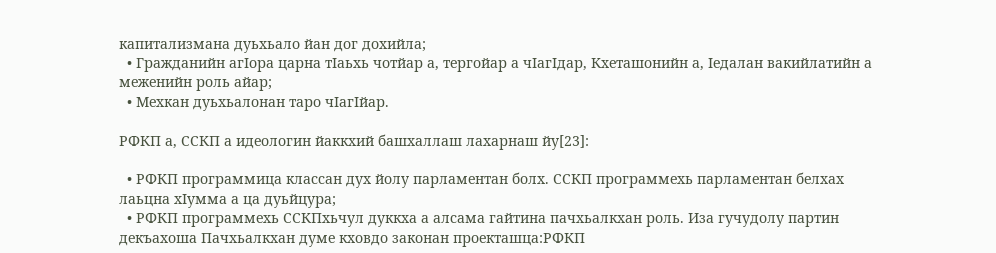капитализмана дуьхьало йан дог дохийла;
  • Гражданийн агӀора царна тӀаьхь чотйар а, тергойар а чӀагӀдар, Кхеташонийн а, Ӏедалан вакийлатийн а меженийн роль айар;
  • Мехкан дуьхьалонан таро чӀагӀйар.

РФКП а, ССКП а идеологин йаккхий башхаллаш лахарнаш йу[23]:

  • РФКП программица классан дух йолу парламентан болх. ССКП программехь парламентан белхах лаьцна хӀумма а ца дуьйцура;
  • РФКП программехь ССКПхьчул дуккха а алсама гайтина пачхьалкхан роль. Иза гучудолу партин декъахоша Пачхьалкхан думе кховдо законан проекташца:РФКП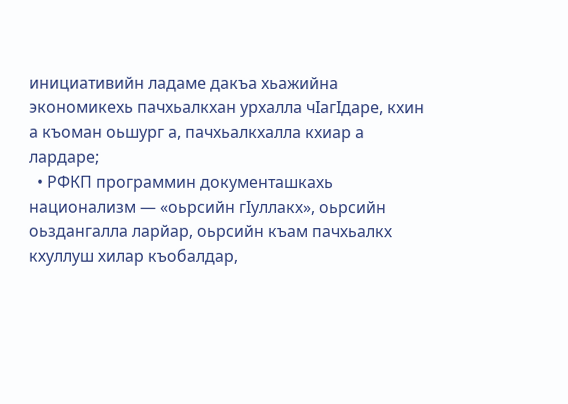инициативийн ладаме дакъа хьажийна экономикехь пачхьалкхан урхалла чӀагӀдаре, кхин а къоман оьшург а, пачхьалкхалла кхиар а лардаре;
  • РФКП программин документашкахь национализм — «оьрсийн гӀуллакх», оьрсийн оьздангалла ларйар, оьрсийн къам пачхьалкх кхуллуш хилар къобалдар,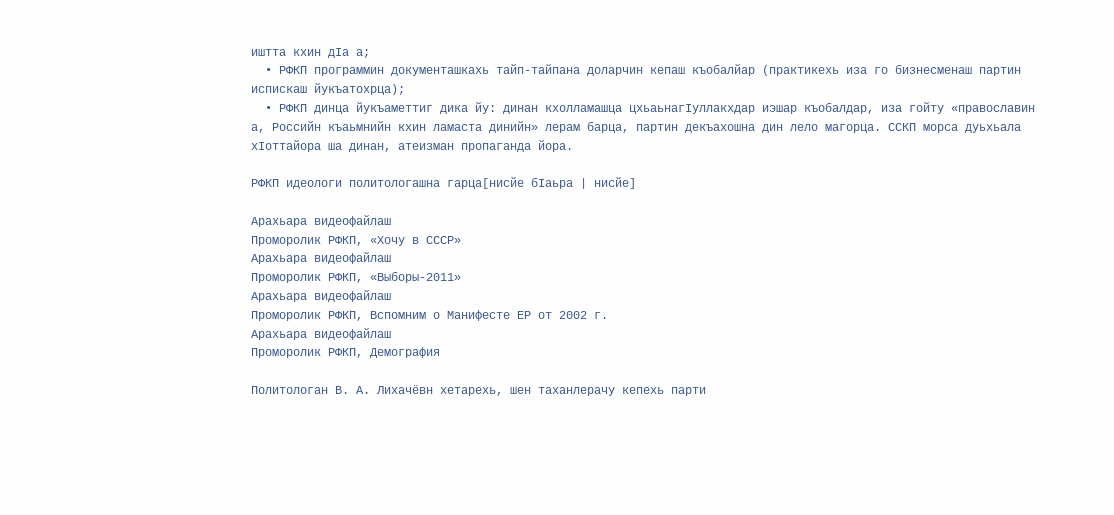иштта кхин дӀа а;
  • РФКП программин документашкахь тайп-тайпана доларчин кепаш къобалйар (практикехь иза го бизнесменаш партин испискаш йукъатохрца);
  • РФКП динца йукъаметтиг дика йу: динан кхолламашца цхьаьнагӀуллакхдар иэшар къобалдар, иза гойту «православин а, Российн къаьмнийн кхин ламаста динийн» лерам барца, партин декъахошна дин лело магорца. ССКП морса дуьхьала хӀоттайора ша динан, атеизман пропаганда йора.

РФКП идеологи политологашна гарца[нисйе бӀаьра | нисйе]

Арахьара видеофайлаш
Проморолик РФКП, «Хочу в СССР»
Арахьара видеофайлаш
Проморолик РФКП, «Выборы-2011»
Арахьара видеофайлаш
Проморолик РФКП, Вспомним о Манифесте ЕР от 2002 г.
Арахьара видеофайлаш
Проморолик РФКП, Демография

Политологан В. А. Лихачёвн хетарехь, шен таханлерачу кепехь парти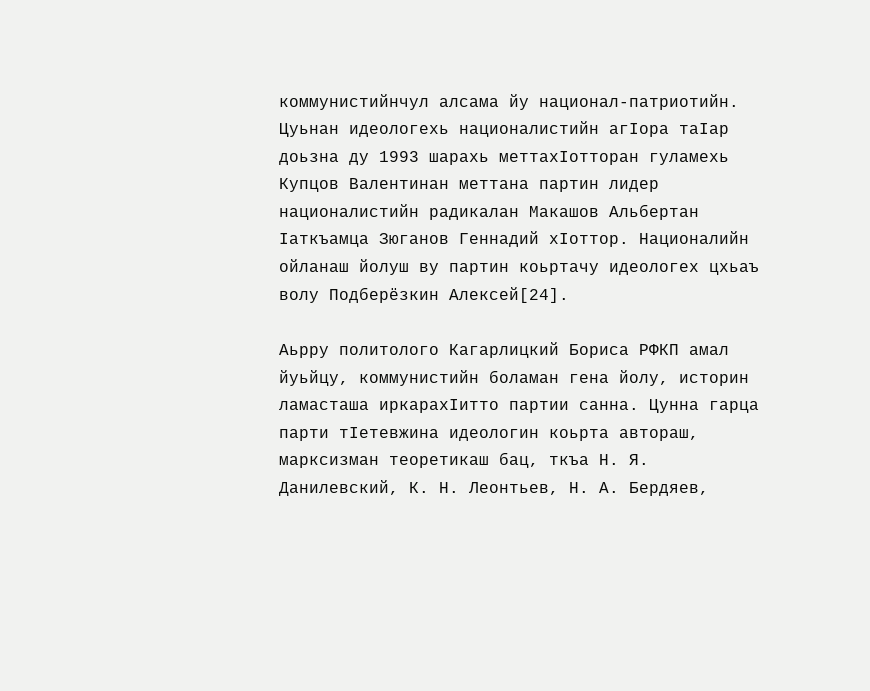коммунистийнчул алсама йу национал-патриотийн. Цуьнан идеологехь националистийн агӀора таӀар доьзна ду 1993 шарахь меттахӀотторан гуламехь Купцов Валентинан меттана партин лидер националистийн радикалан Макашов Альбертан Ӏаткъамца Зюганов Геннадий хӀоттор. Националийн ойланаш йолуш ву партин коьртачу идеологех цхьаъ волу Подберёзкин Алексей[24].

Аьрру политолого Кагарлицкий Бориса РФКП амал йуьйцу, коммунистийн боламан гена йолу, историн ламасташа иркарахӀитто партии санна. Цунна гарца парти тӀетевжина идеологин коьрта автораш, марксизман теоретикаш бац, ткъа Н. Я. Данилевский, К. Н. Леонтьев, Н. А. Бердяев,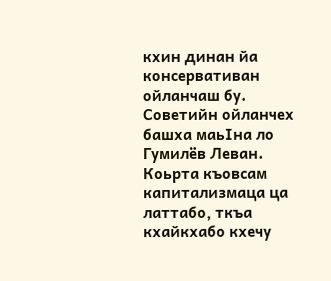кхин динан йа консервативан ойланчаш бу. Советийн ойланчех башха маьӀна ло Гумилёв Леван. Коьрта къовсам капитализмаца ца латтабо, ткъа кхайкхабо кхечу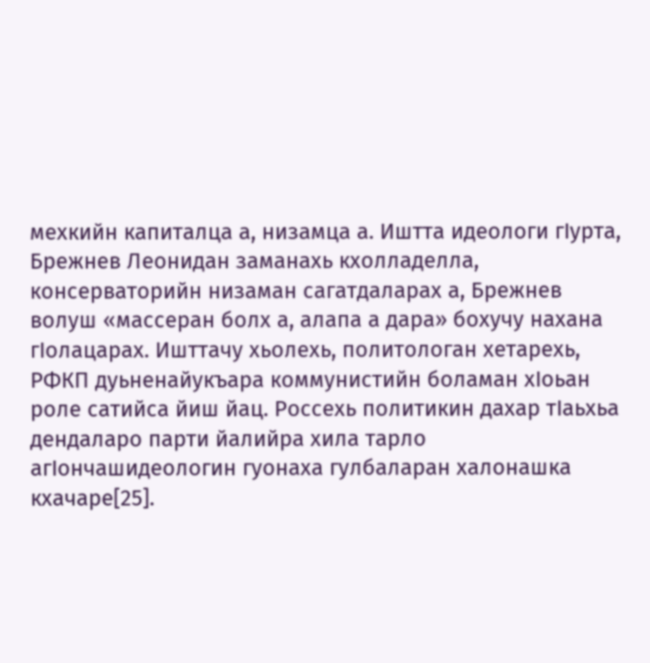мехкийн капиталца а, низамца а. Иштта идеологи гӀурта, Брежнев Леонидан заманахь кхолладелла, консерваторийн низаман сагатдаларах а, Брежнев волуш «массеран болх а, алапа а дара» бохучу нахана гӀолацарах. Ишттачу хьолехь, политологан хетарехь, РФКП дуьненайукъара коммунистийн боламан хӀоьан роле сатийса йиш йац. Россехь политикин дахар тӀаьхьа дендаларо парти йалийра хила тарло агӀончашидеологин гуонаха гулбаларан халонашка кхачаре[25].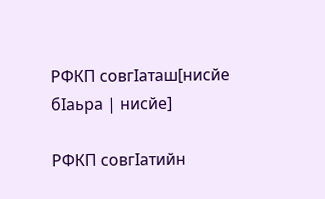РФКП совгӀаташ[нисйе бӀаьра | нисйе]

РФКП совгӀатийн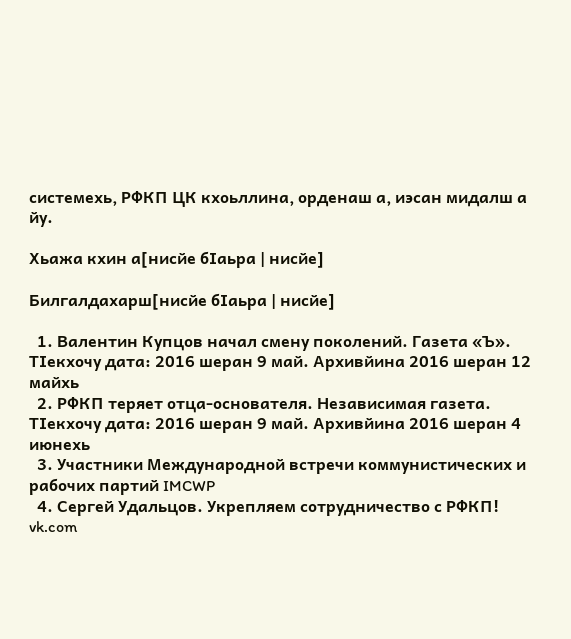системехь, РФКП ЦК кхоьллина, орденаш а, иэсан мидалш а йу.

Хьажа кхин а[нисйе бӀаьра | нисйе]

Билгалдахарш[нисйе бӀаьра | нисйе]

  1. Валентин Купцов начал смену поколений. Газета «Ъ». ТӀекхочу дата: 2016 шеран 9 май. Архивйина 2016 шеран 12 майхь
  2. РФКП теряет отца-основателя. Независимая газета. ТӀекхочу дата: 2016 шеран 9 май. Архивйина 2016 шеран 4 июнехь
  3. Участники Международной встречи коммунистических и рабочих партий IMCWP
  4. Сергей Удальцов. Укрепляем сотрудничество с РФКП! vk.com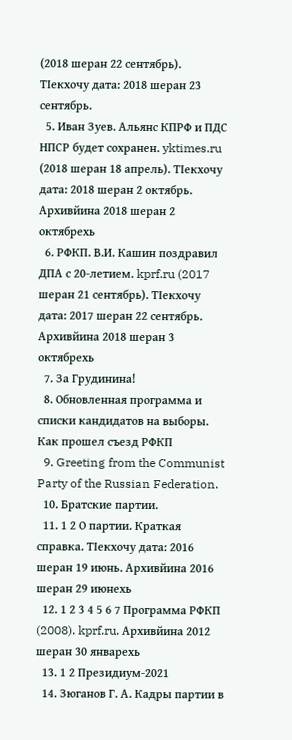(2018 шеран 22 сентябрь). ТӀекхочу дата: 2018 шеран 23 сентябрь.
  5. Иван Зуев. Альянс КПРФ и ПДС НПСР будет сохранен. yktimes.ru (2018 шеран 18 апрель). ТӀекхочу дата: 2018 шеран 2 октябрь. Архивйина 2018 шеран 2 октябрехь
  6. РФКП. В.И. Кашин поздравил ДПА с 20-летием. kprf.ru (2017 шеран 21 сентябрь). ТӀекхочу дата: 2017 шеран 22 сентябрь. Архивйина 2018 шеран 3 октябрехь
  7. За Грудинина!
  8. Обновленная программа и списки кандидатов на выборы. Как прошел съезд РФКП
  9. Greeting from the Communist Party of the Russian Federation.
  10. Братские партии.
  11. 1 2 О партии. Краткая справка. ТӀекхочу дата: 2016 шеран 19 июнь. Архивйина 2016 шеран 29 июнехь
  12. 1 2 3 4 5 6 7 Программа РФКП (2008). kprf.ru. Архивйина 2012 шеран 30 январехь
  13. 1 2 Президиум-2021
  14. Зюганов Г. А. Кадры партии в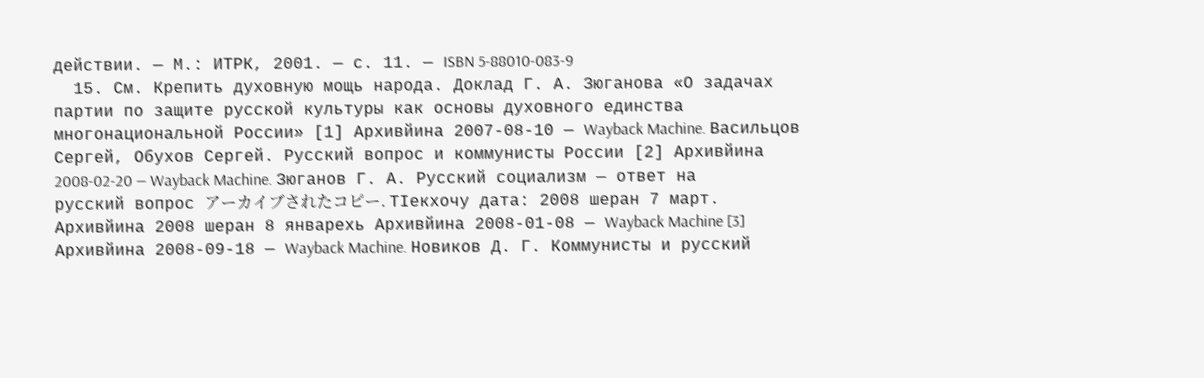действии. — М.: ИТРК, 2001. — с. 11. — ISBN 5-88010-083-9
  15. См. Крепить духовную мощь народа. Доклад Г. А. Зюганова «О задачах партии по защите русской культуры как основы духовного единства многонациональной России» [1] Архивйина 2007-08-10 — Wayback Machine. Васильцов Сергей, Обухов Сергей. Русский вопрос и коммунисты России [2] Архивйина 2008-02-20 — Wayback Machine. Зюганов Г. А. Русский социализм — ответ на русский вопрос アーカイブされたコピー. ТӀекхочу дата: 2008 шеран 7 март. Архивйина 2008 шеран 8 январехь Архивйина 2008-01-08 — Wayback Machine [3] Архивйина 2008-09-18 — Wayback Machine. Новиков Д. Г. Коммунисты и русский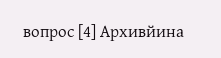вопрос [4] Архивйина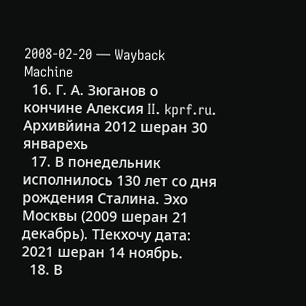2008-02-20 — Wayback Machine
  16. Г. А. Зюганов о кончине Алексия II. kprf.ru. Архивйина 2012 шеран 30 январехь
  17. В понедельник исполнилось 130 лет со дня рождения Сталина. Эхо Москвы (2009 шеран 21 декабрь). ТӀекхочу дата: 2021 шеран 14 ноябрь.
  18. В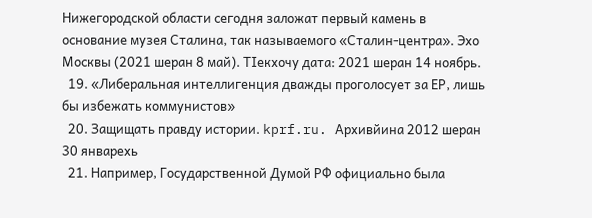Нижегородской области сегодня заложат первый камень в основание музея Сталина, так называемого «Сталин-центра». Эхо Москвы (2021 шеран 8 май). ТӀекхочу дата: 2021 шеран 14 ноябрь.
  19. «Либеральная интеллигенция дважды проголосует за ЕР, лишь бы избежать коммунистов»
  20. Защищать правду истории. kprf.ru. Архивйина 2012 шеран 30 январехь
  21. Например, Государственной Думой РФ официально была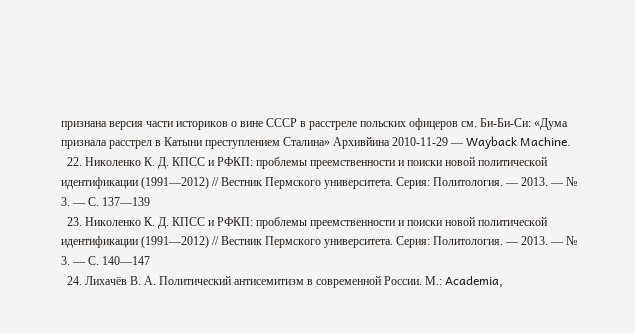признана версия части историков о вине СССР в расстреле польских офицеров см. Би-Би-Си: «Дума признала расстрел в Катыни преступлением Сталина» Архивйина 2010-11-29 — Wayback Machine.
  22. Николенко К. Д. КПСС и РФКП: проблемы преемственности и поиски новой политической идентификации (1991—2012) // Вестник Пермского университета. Серия: Политология. — 2013. — № 3. — С. 137—139
  23. Николенко К. Д. КПСС и РФКП: проблемы преемственности и поиски новой политической идентификации (1991—2012) // Вестник Пермского университета. Серия: Политология. — 2013. — № 3. — С. 140—147
  24. Лихачёв В. А. Политический антисемитизм в современной России. М.: Academia,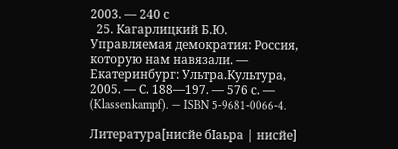2003. — 240 с
  25. Кагарлицкий Б.Ю. Управляемая демократия: Россия, которую нам навязали. — Екатеринбург: Ультра.Культура, 2005. — С. 188—197. — 576 с. — (Klassenkampf). — ISBN 5-9681-0066-4.

Литература[нисйе бӀаьра | нисйе]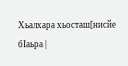Хьалхара хьосташ[нисйе бӀаьра |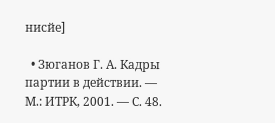нисйе]

  • Зюганов Г. А. Кадры партии в действии. — М.: ИТРК, 2001. — С. 48.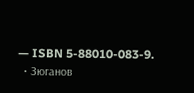— ISBN 5-88010-083-9.
  • Зюганов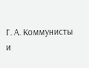Г. А. Коммунисты и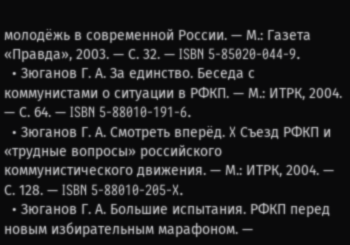молодёжь в современной России. — М.: Газета «Правда», 2003. — С. 32. — ISBN 5-85020-044-9.
  • Зюганов Г. А. За единство. Беседа с коммунистами о ситуации в РФКП. — М.: ИТРК, 2004. — С. 64. — ISBN 5-88010-191-6.
  • Зюганов Г. А. Смотреть вперёд. X Съезд РФКП и «трудные вопросы» российского коммунистического движения. — М.: ИТРК, 2004. — С. 128. — ISBN 5-88010-205-X.
  • Зюганов Г. А. Большие испытания. РФКП перед новым избирательным марафоном. —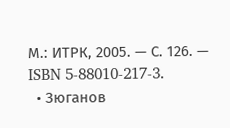М.: ИТРК, 2005. — С. 126. — ISBN 5-88010-217-3.
  • Зюганов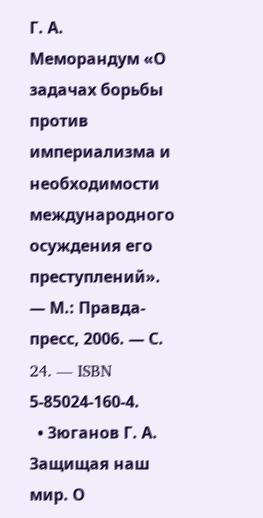Г. А. Меморандум «О задачах борьбы против империализма и необходимости международного осуждения его преступлений». — М.: Правда-пресс, 2006. — С. 24. — ISBN 5-85024-160-4.
  • Зюганов Г. А. Защищая наш мир. О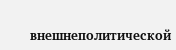внешнеполитической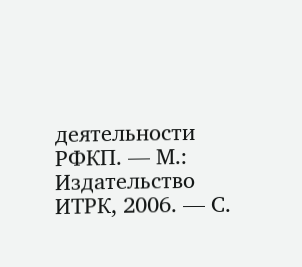деятельности РФКП. — М.: Издательство ИТРК, 2006. — С.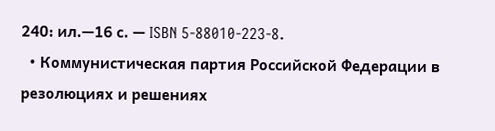240: ил.—16 с. — ISBN 5-88010-223-8.
  • Коммунистическая партия Российской Федерации в резолюциях и решениях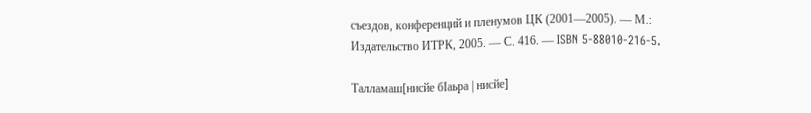съездов, конференций и пленумов ЦК (2001—2005). — М.: Издательство ИТРК, 2005. — С. 416. — ISBN 5-88010-216-5.

Талламаш[нисйе бӀаьра | нисйе]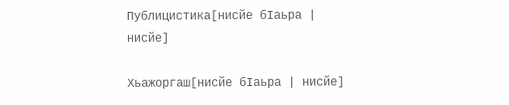Публицистика[нисйе бӀаьра | нисйе]

Хьажоргаш[нисйе бӀаьра | нисйе]